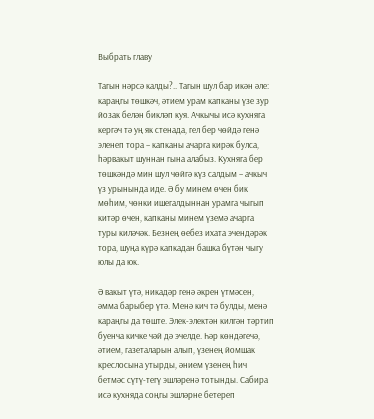Выбрать главу

Тагын нәрсә калды?.. Тагын шул бар икән әле: караңгы төшкәч, әтием урам капканы үзе зур йозак белән бикләп куя. Ачкычы исә кухняга кергәч тә уң як стенада, гел бер чөйдә генә эленеп тора – капканы ачарга кирәк булса, һәрвакыт шуннан гына алабыз. Кухняга бер төшкәндә мин шул чөйгә күз салдым – ачкыч үз урынында иде. Ә бу минем өчен бик мөһим, чөнки ишегалдыннан урамга чыгып китәр өчен, капканы минем үземә ачарга туры киләчәк. Безнең өебез ихата эчендәрәк тора, шуңа күрә капкадан башка бүтән чыгу юлы да юк.

Ә вакыт үтә, никадәр генә әкрен үтмәсен, әмма барыбер үтә. Менә кич тә булды, менә караңгы да төште. Элек-электән килгән тәртип буенча кичке чәй дә эчелде. Һәр көндәгечә, әтием, газеталарын алып, үзенең йомшак креслосына утырды, әнием үзенең һич бетмәс сүтү-тегү эшләренә тотынды. Сабира исә кухняда соңгы эшләрне бетереп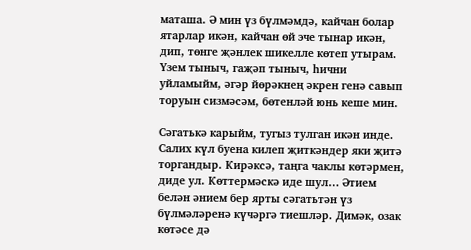маташа. Ә мин үз бүлмәмдә, кайчан болар ятарлар икән, кайчан өй эче тынар икән, дип, төнге җәнлек шикелле көтеп утырам. Үзем тыныч, гаҗәп тыныч, һични уйламыйм, әгәр йөрәкнең әкрен генә савып торуын сизмәсәм, бөтенләй юнь кеше мин.

Сәгатькә карыйм, тугыз тулган икән инде. Салих күл буена килеп җиткәндер яки җитә торгандыр. Кирәксә, таңга чаклы көтәрмен, диде ул. Көттермәскә иде шул… Әтием белән әнием бер ярты сәгатьтән үз бүлмәләренә күчәргә тиешләр. Димәк, озак көтәсе дә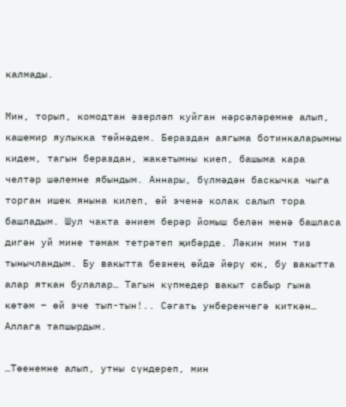калмады.

Мин, торып, комодтан әзерләп куйган нәрсәләремне алып, кашемир яулыкка төйнәдем. Бераздан аягыма ботинкаларымны кидем, тагын бераздан, жакетымны киеп, башыма кара челтәр шәлемне ябындым. Аннары, бүлмәдән баскычка чыга торган ишек янына килеп, өй эченә колак салып тора башладым. Шул чакта әнием берәр йомыш белән менә башласа дигән уй мине тәмам тетрәтеп җибәрде. Ләкин мин тиз тынычландым. Бу вакытта безнең өйдә йөрү юк, бу вакытта алар яткан булалар… Тагын күпмедер вакыт сабыр гына көтәм – өй эче тып-тын!.. Сәгать унберенчегә киткән… Аллага тапшырдым.

…Төенемне алып, утны сүндереп, мин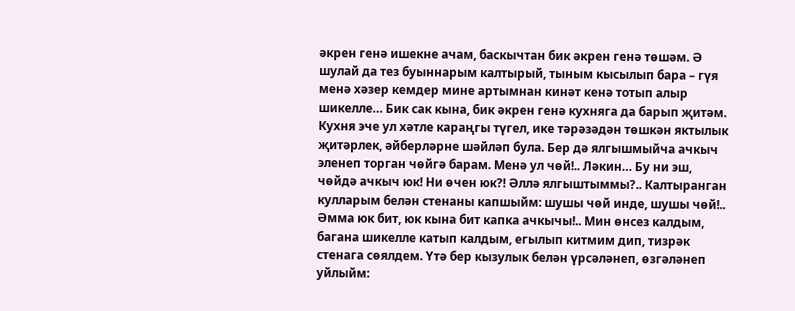әкрен генә ишекне ачам, баскычтан бик әкрен генә төшәм. Ә шулай да тез буыннарым калтырый, тыным кысылып бара – гүя менә хәзер кемдер мине артымнан кинәт кенә тотып алыр шикелле… Бик сак кына, бик әкрен генә кухняга да барып җитәм. Кухня эче ул хәтле караңгы түгел, ике тәрәзәдән төшкән яктылык җитәрлек, әйберләрне шәйләп була. Бер дә ялгышмыйча ачкыч эленеп торган чөйгә барам. Менә ул чөй!.. Ләкин… Бу ни эш, чөйдә ачкыч юк! Ни өчен юк?! Әллә ялгыштыммы?.. Калтыранган кулларым белән стенаны капшыйм: шушы чөй инде, шушы чөй!.. Әмма юк бит, юк кына бит капка ачкычы!.. Мин өнсез калдым, багана шикелле катып калдым, егылып китмим дип, тизрәк стенага сөялдем. Үтә бер кызулык белән үрсәләнеп, өзгәләнеп уйлыйм: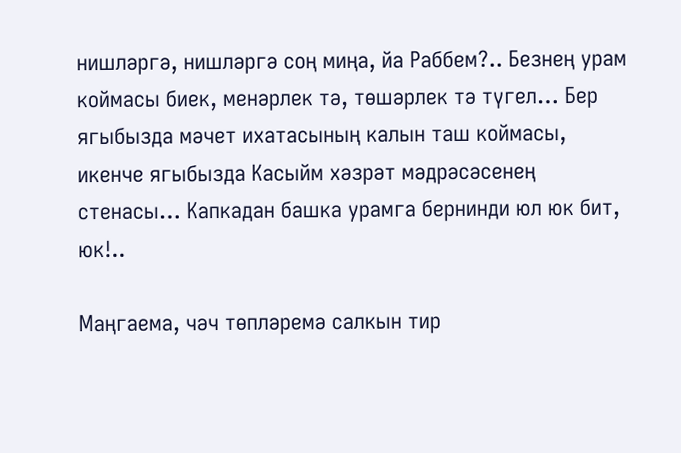нишләргә, нишләргә соң миңа, йа Раббем?.. Безнең урам коймасы биек, менәрлек тә, төшәрлек тә түгел… Бер ягыбызда мәчет ихатасының калын таш коймасы, икенче ягыбызда Касыйм хәзрәт мәдрәсәсенең стенасы… Капкадан башка урамга бернинди юл юк бит, юк!..

Маңгаема, чәч төпләремә салкын тир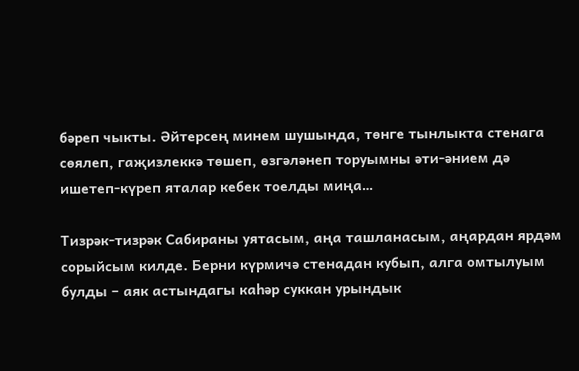бәреп чыкты. Әйтерсең минем шушында, төнге тынлыкта стенага сөялеп, гаҗизлеккә төшеп, өзгәләнеп торуымны әти-әнием дә ишетеп-күреп яталар кебек тоелды миңа…

Тизрәк-тизрәк Сабираны уятасым, аңа ташланасым, аңардан ярдәм сорыйсым килде. Берни күрмичә стенадан кубып, алга омтылуым булды – аяк астындагы каһәр суккан урындык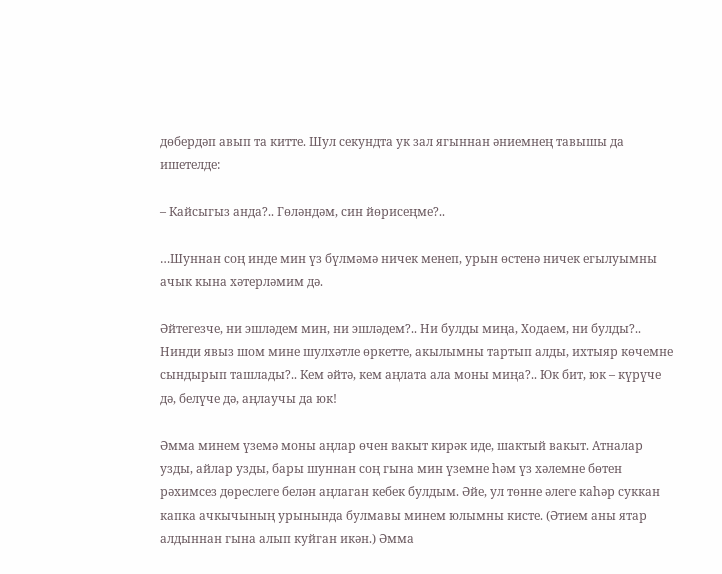дөбердәп авып та китте. Шул секундта ук зал ягыннан әниемнең тавышы да ишетелде:

– Кайсыгыз анда?.. Гөләндәм, син йөрисеңме?..

…Шуннан соң инде мин үз бүлмәмә ничек менеп, урын өстенә ничек егылуымны ачык кына хәтерләмим дә.

Әйтегезче, ни эшләдем мин, ни эшләдем?.. Ни булды миңа, Ходаем, ни булды?.. Нинди явыз шом мине шулхәтле өркетте, акылымны тартып алды, ихтыяр көчемне сындырып ташлады?.. Кем әйтә, кем аңлата ала моны миңа?.. Юк бит, юк – күрүче дә, белүче дә, аңлаучы да юк!

Әмма минем үземә моны аңлар өчен вакыт кирәк иде, шактый вакыт. Атналар узды, айлар узды, бары шуннан соң гына мин үземне һәм үз хәлемне бөтен рәхимсез дөреслеге белән аңлаган кебек булдым. Әйе, ул төнне әлеге каһәр суккан капка ачкычының урынында булмавы минем юлымны кисте. (Әтием аны ятар алдыннан гына алып куйган икән.) Әмма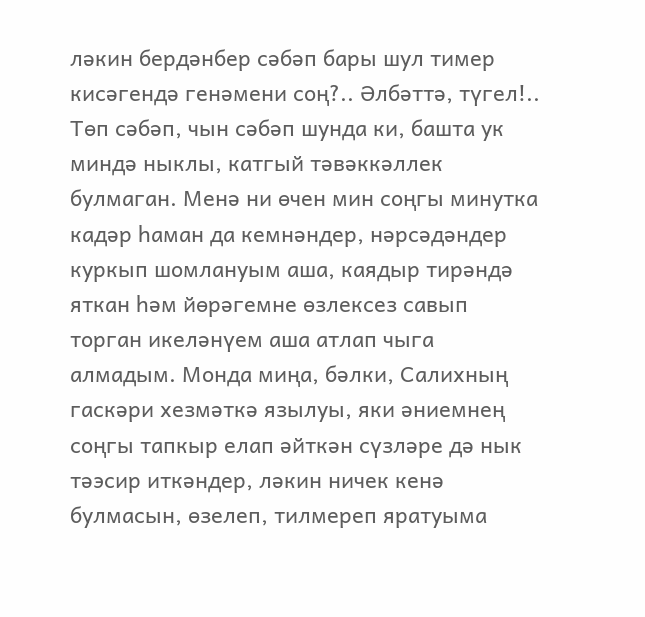ләкин бердәнбер сәбәп бары шул тимер кисәгендә генәмени соң?.. Әлбәттә, түгел!.. Төп сәбәп, чын сәбәп шунда ки, башта ук миндә ныклы, катгый тәвәккәллек булмаган. Менә ни өчен мин соңгы минутка кадәр һаман да кемнәндер, нәрсәдәндер куркып шомлануым аша, каядыр тирәндә яткан һәм йөрәгемне өзлексез савып торган икеләнүем аша атлап чыга алмадым. Монда миңа, бәлки, Салихның гаскәри хезмәткә язылуы, яки әниемнең соңгы тапкыр елап әйткән сүзләре дә нык тәэсир иткәндер, ләкин ничек кенә булмасын, өзелеп, тилмереп яратуыма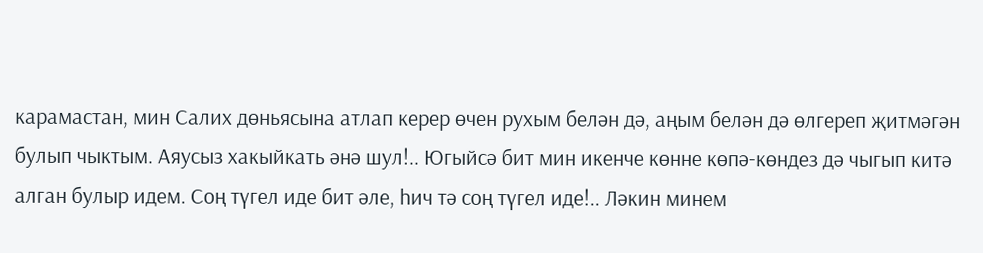карамастан, мин Салих дөньясына атлап керер өчен рухым белән дә, аңым белән дә өлгереп җитмәгән булып чыктым. Аяусыз хакыйкать әнә шул!.. Югыйсә бит мин икенче көнне көпә-көндез дә чыгып китә алган булыр идем. Соң түгел иде бит әле, һич тә соң түгел иде!.. Ләкин минем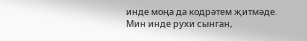инде моңа да кодрәтем җитмәде. Мин инде рухи сынган,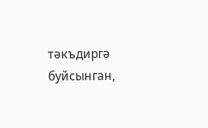тәкъдиргә буйсынган,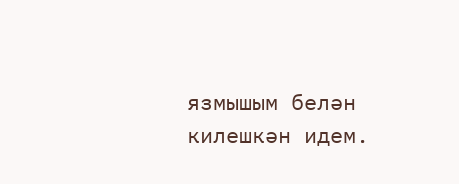язмышым белән килешкән идем.